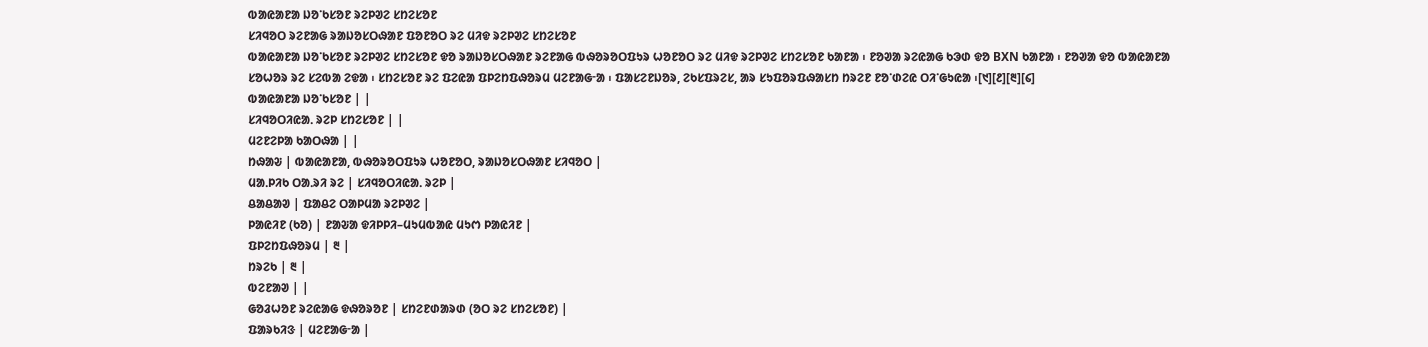ᱵᱟᱭᱟᱱᱟ ᱡᱚᱸᱠᱥᱚᱱ ᱨᱮᱞᱣᱮ ᱥᱴᱮᱥᱚᱱ
ᱥᱤᱧᱚᱛ ᱨᱮᱱᱟᱜ ᱨᱟᱡᱚᱥᱛᱷᱟᱱ ᱯᱚᱱᱚᱛ ᱨᱮ ᱢᱤᱫ ᱨᱮᱞᱣᱮ ᱥᱴᱮᱥᱚᱱ
ᱵᱟᱭᱟᱱᱟ ᱡᱚᱸᱠᱥᱚᱱ ᱨᱮᱞᱣᱮ ᱥᱴᱮᱥᱚᱱ ᱫᱚ ᱨᱟᱡᱚᱥᱛᱷᱟᱱ ᱨᱮᱱᱟᱜ ᱵᱷᱚᱨᱚᱛᱯᱩᱨ ᱦᱚᱱᱚᱛ ᱨᱮ ᱢᱤᱫ ᱨᱮᱞᱣᱮ ᱥᱴᱮᱥᱚᱱ ᱠᱟᱱᱟ ᱾ ᱱᱚᱣᱟ ᱨᱮᱭᱟᱜ ᱠᱳᱰ ᱫᱚ BXN ᱠᱟᱱᱟ ᱾ ᱱᱚᱣᱟ ᱫᱚ ᱵᱟᱭᱟᱱᱟ ᱥᱚᱦᱚᱨ ᱨᱮ ᱥᱮᱵᱟ ᱮᱫᱟ ᱾ ᱥᱴᱮᱥᱚᱱ ᱨᱮ ᱯᱮᱭᱟ ᱯᱞᱮᱴᱯᱷᱚᱨᱢ ᱢᱮᱱᱟᱜᱼᱟ ᱾ ᱯᱟᱥᱮᱱᱡᱚᱨ, ᱮᱠᱥᱯᱨᱮᱥ, ᱟᱨ ᱥᱩᱯᱚᱨᱯᱷᱟᱥᱴ ᱴᱨᱮᱱ ᱱᱚᱸᱰᱮᱭ ᱛᱤᱸᱜᱩᱭᱟ ᱾[᱑][᱒][᱓][᱔]
ᱵᱟᱭᱟᱱᱟ ᱡᱚᱸᱠᱥᱚᱱ | |
ᱥᱤᱧᱚᱛᱤᱭᱟᱹ ᱨᱮᱞ ᱥᱴᱮᱥᱚᱱ | |
ᱢᱮᱱᱮᱞᱟ ᱠᱟᱛᱷᱟ | |
ᱴᱷᱟᱶ | ᱵᱟᱭᱟᱱᱟ, ᱵᱷᱚᱨᱚᱛᱯᱩᱨ ᱦᱚᱱᱚᱛ, ᱨᱟᱡᱚᱥᱛᱷᱟᱱ ᱥᱤᱧᱚᱛ |
ᱢᱟᱹᱞᱤᱠ ᱛᱟᱹᱨᱤ ᱨᱮ | ᱥᱤᱧᱚᱛᱤᱭᱟᱹ ᱨᱮᱞ |
ᱪᱟᱪᱟᱣ | ᱯᱟᱪᱮ ᱛᱟᱞᱢᱟ ᱨᱮᱞᱣᱮ |
ᱞᱟᱭᱤᱱ (ᱠᱚ) | ᱱᱟᱶᱟ ᱫᱤᱞᱞᱤ–ᱢᱩᱢᱵᱟᱭ ᱢᱩᱬ ᱞᱟᱭᱤᱱ |
ᱯᱞᱮᱴᱯᱷᱚᱨᱢ | ᱓ |
ᱴᱨᱮᱠ | ᱓ |
ᱵᱮᱱᱟᱣ | |
ᱜᱚᱲᱦᱚᱱ ᱨᱮᱭᱟᱜ ᱫᱷᱚᱨᱚᱱ | ᱥᱴᱮᱱᱰᱟᱨᱰ (ᱚᱛ ᱨᱮ ᱥᱴᱮᱥᱚᱱ) |
ᱯᱟᱨᱠᱤᱝ | ᱢᱮᱱᱟᱜᱼᱟ |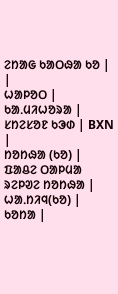ᱮᱴᱟᱜ ᱠᱟᱛᱷᱟ ᱠᱚ | |
ᱦᱟᱞᱚᱛ | ᱠᱟᱹᱢᱤᱦᱚᱨᱟ |
ᱥᱴᱮᱥᱚᱱ ᱠᱳᱰ | BXN |
ᱴᱚᱴᱷᱟ (ᱠᱚ) | ᱯᱟᱪᱮ ᱛᱟᱞᱢᱟ ᱨᱮᱞᱣᱮ ᱴᱚᱴᱷᱟ |
ᱦᱟᱹᱴᱤᱧ(ᱠᱚ) | ᱠᱚᱴᱟ |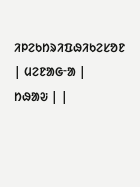ᱤᱞᱮᱠᱴᱨᱤᱯᱷᱤᱠᱮᱥᱚᱱ | ᱢᱮᱱᱟᱜᱼᱟ |
ᱴᱷᱟᱶ | |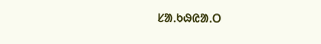ᱥᱟᱹᱠᱷᱭᱟᱹᱛ